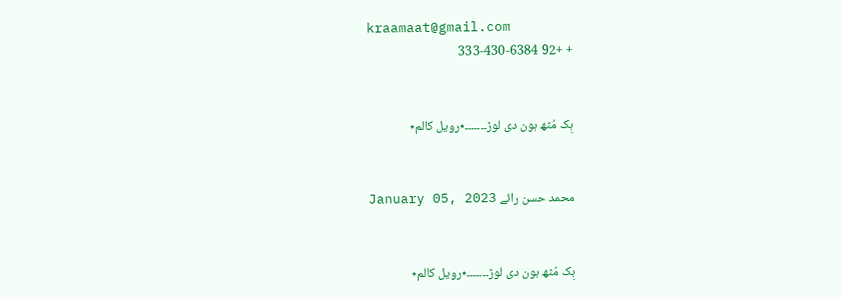kraamaat@gmail.com
+ +92 333-430-6384


ہِک مُٹھ ہون دی لوڑ۔۔۔۔۔۔۔٭رویل کالم٭


محمد حسن رائے January 05, 2023


ہِک مُٹھ ہون دی لوڑ۔۔۔۔۔۔۔٭رویل کالم٭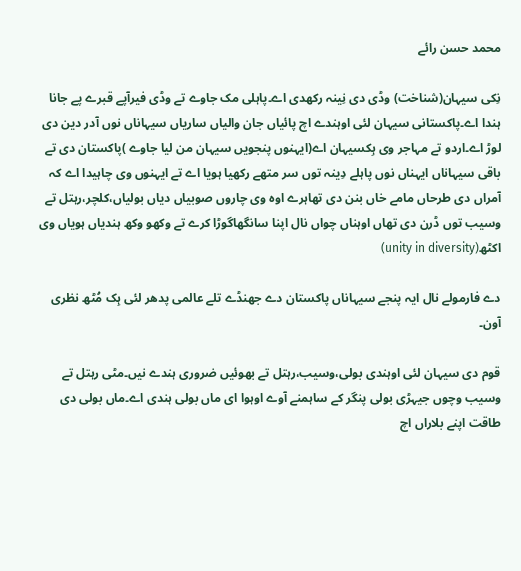محمد حسن رائے

نِکی سیہان(شناخت) وڈی دی نِینہ رکھدی اے۔پاہلی مک جاوے تے وڈی فیرآپے قبرے پے جانا ہندا اے۔پاکستانی سیہان لئی اوہندے اچ پائیاں جان والیاں ساریاں سیہاناں نوں آدر دین دی لوڑ اے۔اردو تے مہاجر وی ہِکسیہان اے(ایہنوں پنجویں سیہان من لیا جاوے )پاکستان دی تے باقی سیہاناں ایہناں نوں پاہلے دِینہ توں سر متھے رکھیا ہویا اے تے ایہنوں وی چاہیدا اے کہ آمراں دی طرحاں مامے خاں بنن دی تھاہرے اوہ وی چاروں صوبیاں دیاں بولیاں،کلچر،رہتل تے وسیب توں ڈرن دی تھاں اوہناں چواں نال اپنا سانگھاگوڑا کرے تے وکھو وکھ ہندیاں ہویاں وی اکٹھ(unity in diversity)

دے فارمولے نال ایہ پنجے سیہاناں پاکستان دے جھنڈے تلے عالمی پدھر لئی ہِک مُٹھ نظری آون۔

قوم دی سیہان لئی اوہندی بولی،وسیب،رہتل تے بھوئیں ضروری ہندے نیں۔مٹی رہتل تے وسیب وچوں جیہڑی بولی پنگر کے ساہمنے آوے اوہوا ای ماں بولی ہندی اے۔ماں بولی دی طاقت اپنے بلاراں اچ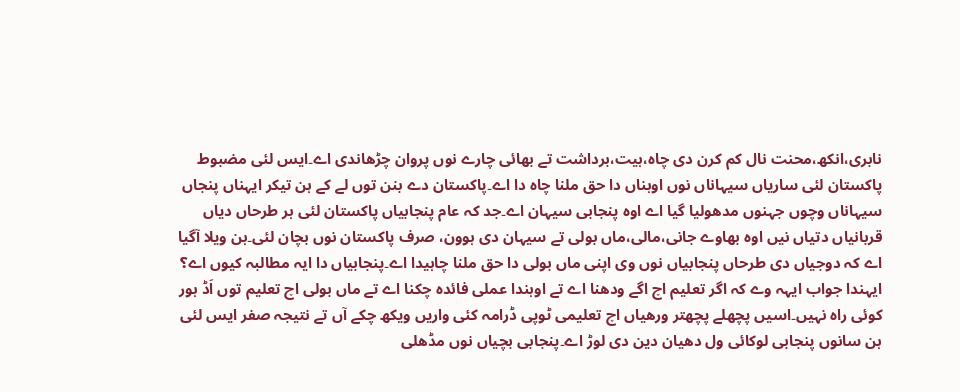نابری،انکھ،محنت نال کم کرن دی چاہ،ہیت،برداشت تے بھائی چارے نوں پروان چڑھاندی اے۔ایس لئی مضبوط پاکستان لئی ساریاں سیہاناں نوں اوہناں دا حق ملنا چاہ دا اے۔پاکستان دے بنن توں لے کے ہن تیکر ایہناں پنجاں سیہاناں وچوں جہنوں مدھولیا گیا اے اوہ پنجابی سیہان اے۔جد کہ عام پنجابیاں پاکستان لئی ہر طرحاں دیاں قربانیاں دتیاں نیں اوہ بھاوے جانی،مالی،ماں بولی تے سیہان دی ہوون، صرف پاکستان نوں بچان لئی۔ہن ویلا آگیا اے کہ دوجیاں دی طرحاں پنجابیاں نوں وی اپنی ماں بولی دا حق ملنا چاہیدا اے۔پنجابیاں دا ایہ مطالبہ کیوں اے؟ ایہندا جواب ایہہ وے کہ اگر تعلیم اچ اگے ودھنا اے تے اوہندا عملی فائدہ چکنا اے تے ماں بولی اچ تعلیم توں اَڈ ہور کوئی راہ نہیں۔اسیں پچھلے پچھتر ورھیاں اچ تعلیمی ٹوپی ڈرامہ کئی واریں ویکھ چکے آں تے نتیجہ صفر ایس لئی ہن سانوں پنجابی لوکائی ول دھیان دین دی لوڑ اے۔پنجابی بچیاں نوں مڈھلی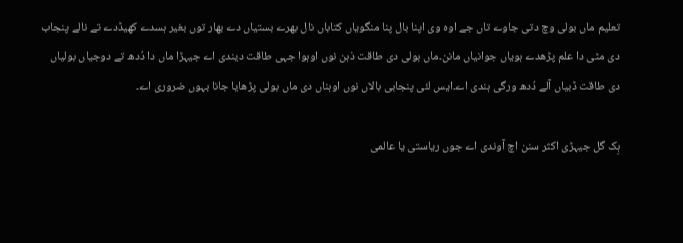تعلیم ماں بولی وچ دتی جاوے تاں جے اوہ وی اپنا بال پنا منگویاں کتاباں نال بھرے بستیاں دے بھار توں بغیر ہسدے کھیڈدے تے نالے پنجاب دی مٹی دا علم پڑھدے ہویاں جوانیاں مانن۔ماں بولی دی طاقت ذہن نوں اوہوا جہی طاقت دیندی اے جیہڑا ماں دا دُدھ تے دوجیاں بولیاں دی طاقت ڈبیاں آلے دُدھ ورگی ہندی اے۔ایس لئی پنجابی بالاں نوں اوہناں دی ماں بولی پڑھایا جانا بہوں ضروری اے۔

ہِک گل جیہڑی اکثر سنن اچ آوندی اے جوں ریاستی یا عالمی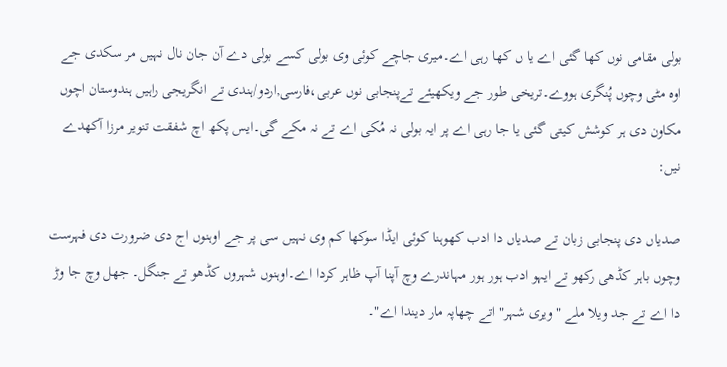بولی مقامی نوں کھا گئی اے یا ں کھا رہی اے۔میری جاچے کوئی وی بولی کسے بولی دے آن جان نال نہیں مر سکدی جے اوہ مٹی وچوں پُنگری ہووے۔تریخی طور جے ویکھیئے تےپنجابی نوں عربی،فارسی,اردو/ہندی تے انگریجی راہیں ہندوستان اچوں مکاون دی ہر کوشش کیتی گئی یا جا رہی اے پر ایہ بولی نہ مُکی اے تے نہ مکے گی۔ایس پکھ اچ شفقت تنویر مرزا آکھدے نیں:

صدیاں دی پنجابی زبان تے صدیاں دا ادب کھوہنا کوئی ایڈا سوکھا کم وی نہیں سی پر جے اوہنوں اج دی ضرورت دی فہرست وچوں باہر کڈھی رکھو تے ایہو ادب ہور ہور مہاندرے وچ آپنا آپ ظاہر کردا اے۔اوہنوں شہروں کڈھو تے جنگل۔ جھل وچ جا وڑ دا اے تے جد ویلا ملے "ویری شہر" اتے چھاپہ مار دیندا اے"۔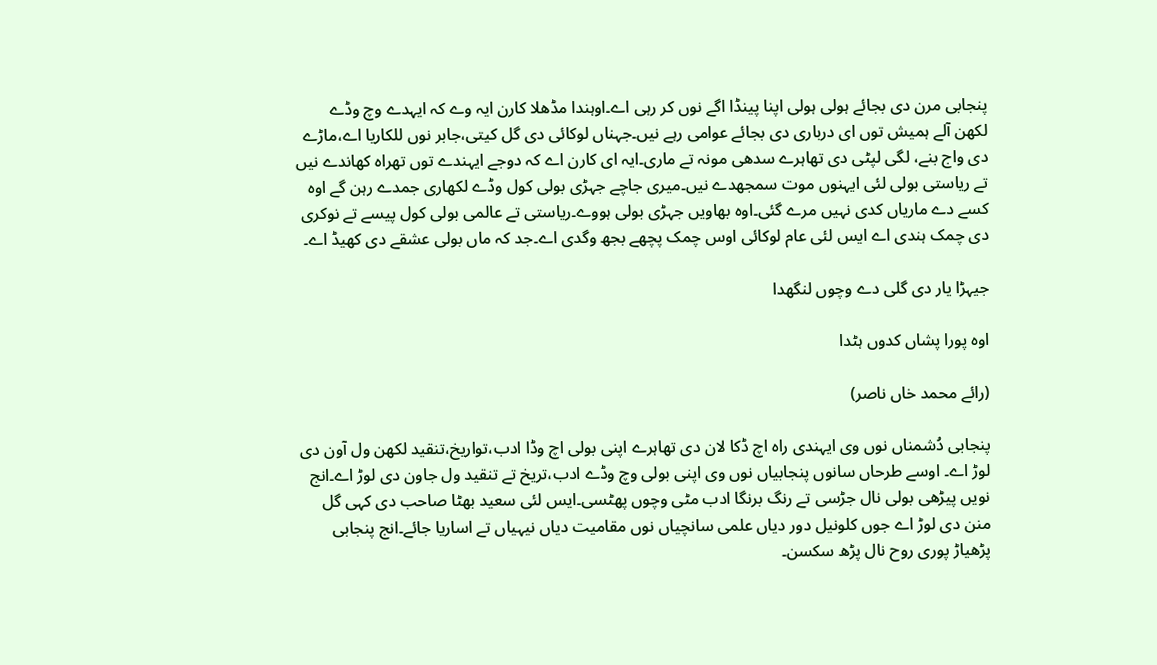پنجابی مرن دی بجائے ہولی ہولی اپنا پینڈا اگے نوں کر رہی اے۔اوہندا مڈھلا کارن ایہ وے کہ ایہدے وچ وڈے لکھن آلے ہمیش توں ای درباری دی بجائے عوامی رہے نیں۔جہناں لوکائی دی گل کیتی،جابر نوں للکاریا اے،ماڑے دی واج بنے، لگی لپٹی دی تھاہرے سدھی مونہ تے ماری۔ایہ ای کارن اے کہ دوجے ایہندے توں تھراہ کھاندے نیں تے ریاستی بولی لئی ایہنوں موت سمجھدے نیں۔میری جاچے جہڑی بولی کول وڈے لکھاری جمدے رہن گے اوہ کسے دے ماریاں کدی نہیں مرے گئی۔اوہ بھاویں جہڑی بولی ہووے۔ریاستی تے عالمی بولی کول پیسے تے نوکری دی چمک ہندی اے ایس لئی عام لوکائی اوس چمک پچھے بجھ وگدی اے۔جد کہ ماں بولی عشقے دی کھیڈ اے۔

جیہڑا یار دی گلی دے وچوں لنگھدا

اوہ پورا پشاں کدوں ہٹدا

(رائے محمد خاں ناصر)

پنجابی دُشمناں نوں وی ایہندی راہ اچ ڈکا لان دی تھاہرے اپنی بولی اچ وڈا ادب،تواریخ،تنقید لکھن ول آون دی لوڑ اے۔ اوسے طرحاں سانوں پنجابیاں نوں وی اپنی بولی وچ وڈے ادب،تریخ تے تنقید ول جاون دی لوڑ اے۔انج نویں پیڑھی بولی نال جڑسی تے رنگ برنگا ادب مٹی وچوں پھٹسی۔ایس لئی سعید بھٹا صاحب دی کہی گل منن دی لوڑ اے جوں کلونیل دور دیاں علمی سانچیاں نوں مقامیت دیاں نیہیاں تے اساریا جائے۔انج پنجابی پڑھیاڑ پوری روح نال پڑھ سکسن۔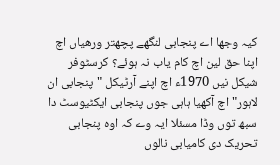کیہ وجھا اے پنجابی لنگھے پچھتر ورھیاں اچ اپنا حق لین اچ کام یاب نہ ہوئے؟ کرسٹوفر شیکل نیں 1970ء اچ اپنے آرٹیکل "پنجابی ان لاہور" اچ آکھیا ہاہی جوں پنجابی ایکٹیوسٹ دا سبھ توں وڈا مسئلا ایہ وے کہ اوہ پنجابی تحریک دی کامیابی نالوں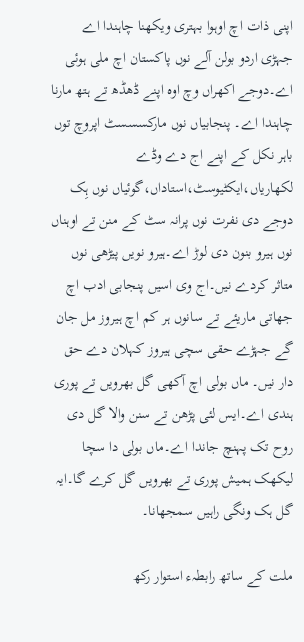اپنی ذات اچ اوہوا بہتری ویکھنا چاہندا اے جہڑی اردو بولن آلے نوں پاکستان اچ ملی ہوئی اے۔دوجے اکھراں وچ اوہ اپنے ڈھڈھ تے ہتھ مارنا چاہندا اے۔ پنجابیاں نوں مارکسسسٹ اپروچ توں باہر نکل کے اپنے اج دے وڈے لکھاریاں،ایکٹیوسٹ،استاداں،گوئیاں نوں ہِک دوجے دی نفرت نوں پرانہ سٹ کے منن تے اوہناں نوں ہیرو بنون دی لوڑ اے۔ہیرو نویں پیڑھی نوں متاثر کردے نیں۔اج وی اسیں پنجابی ادب اچ جھاتی ماریئے تے سانوں ہر کم اچ ہیروز مل جان گے جہڑے حقی سچی ہیروز کہلان دے حق دار نیں۔ ماں بولی اچ آکھی گل بھرویں تے پوری ہندی اے۔ایس لئی پڑھن تے سنن والا گل دی روح تک پہنچ جاندا اے۔ماں بولی دا سچا لیکھک ہمیش پوری تے بھرویں گل کرے گا۔ایہ گل ہک ونگی راہیں سمجھانا۔

ملت کے ساتھ رابطہء استوار رکھ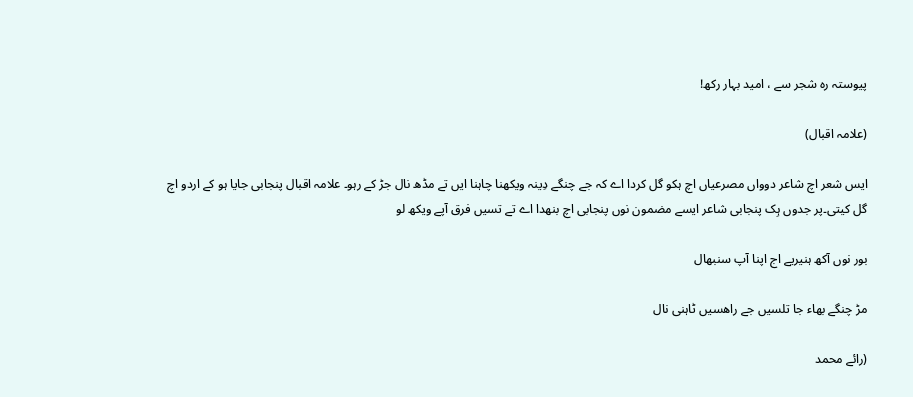پيوستہ رہ شجر سے ، اميد بہار رکھ!

(علامہ اقبال)

ایس شعر اچ شاعر دوواں مصرعیاں اچ ہکو گل کردا اے کہ جے چنگے دِینہ ویکھنا چاہنا ایں تے مڈھ نال جڑ کے رہو۔ علامہ اقبال پنجابی جایا ہو کے اردو اچ گل کیتی۔پر جدوں ہِک پنجابی شاعر ایسے مضمون نوں پنجابی اچ بنھدا اے تے تسیں فرق آپے ویکھ لو

بور نوں آکھ ہنیریے اج اپنا آپ سنبھال

مڑ چنگے بھاء جا تلسیں جے راھسیں ٹاہنی نال

(رائے محمد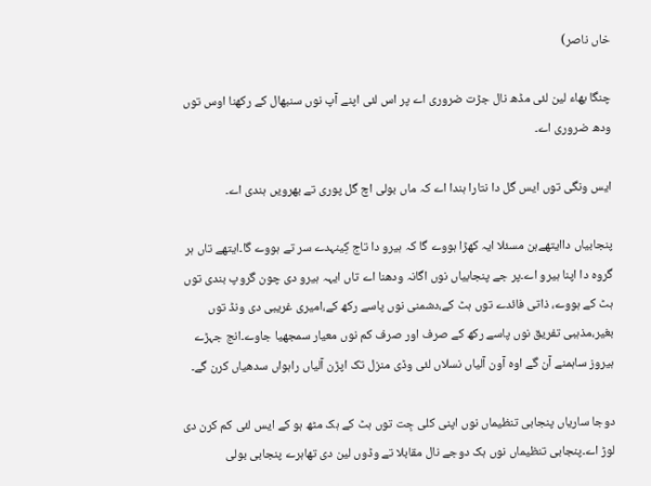خاں ناصر)

چنگا بھاء لین لئی مڈھ نال جڑت ضروری اے پر اس لئی اپنے آپ نوں سنبھال کے رکھنا اوس توں ودھ ضروری اے۔

ایس ونگی توں ایس گل دا نتارا ہندا اے کہ ماں بولی اچ گل پوری تے بھرویں ہندی اے۔

پنجابیاں داایتھےہن مسئلا ایہ کھڑا ہووے گا کہ ہیرو دا تاج کِینہدے سر تے ہووے گا۔ایتھے تاں ہر گروہ دا اپنا ہیرو اے۔پر جے پنجابیاں نوں اگانہ ودھنا اے تاں ایہہ ہیرو دی چون گروپ بندی توں ہٹ کے ہووے، ذاتی فائدے توں ہٹ کے،دشمنی نوں پاسے رکھ کے،امیری غریبی دی ونڈ توں بغیر،مذہبی تفریق نوں پاسے رکھ کے صرف اور صرف کم نوں معیار سمجھیا جاوے۔انج جہڑے ہیروز ساہمنے آن گے اوہ آون آلیاں نسلاں لئی وڈی منزل تک اپڑن آلیاں راہواں سدھیاں کرن گے۔

دوجا ساریاں پنجابی تنظیماں نوں اپنی کلی جِت توں ہٹ کے ہک مٹھ ہو کے ایس لئی کم کرن دی لوڑ اے۔پنجابی تنظیماں نوں ہک دوجے نال مقابلا تے وڈوں لین دی تھاہرے پنجابی بولی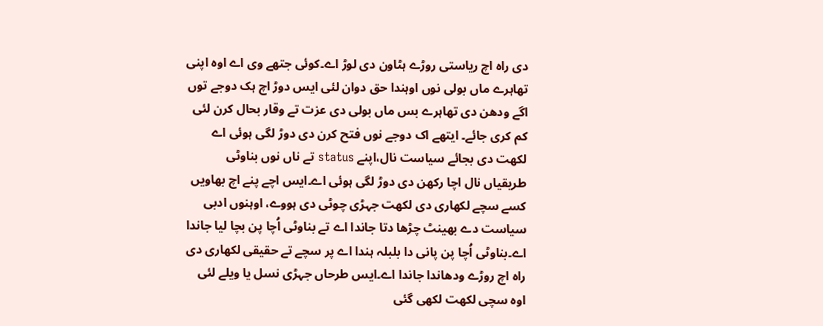دی راہ اچ ریاستی روڑے ہٹاون دی لوڑ اے۔کوئی جتھے وی اے اوہ اپنی تھاہرے ماں بولی نوں اوہندا حق دوان لئی ایس دوڑ اچ ہک دوجے توں اگے ودھن دی تھاہرے بس ماں بولی دی عزت تے وقار بحال کرن لئی کم کری جائے۔ ایتھے اک دوجے نوں فتح کرن دی دوڑ لگی ہوئی اے لکھت دی بجائے سیاست نال،اپنے status تے ناں نوں بناوٹی طریقیاں نال اچا رکھن دی دوڑ لگی ہوئی اے۔ایس اچے پنے اچ بھاویں کسے سچے لکھاری دی لکھت جہڑی چوٹی دی ہووے، اوہنوں ادبی سیاست دے بھینٹ چڑھا دتا جاندا اے تے بناوٹی اُچا پن بچا لیا جاندا اے۔بناوٹی اُچا پن پانی دا بلبلہ ہندا اے پر سچے تے حقیقی لکھاری دی راہ اچ روڑے ودھاندا جاندا اے۔ایس طرحاں جہڑی نسل یا ویلے لئی اوہ سچی لکھت لکھی گئی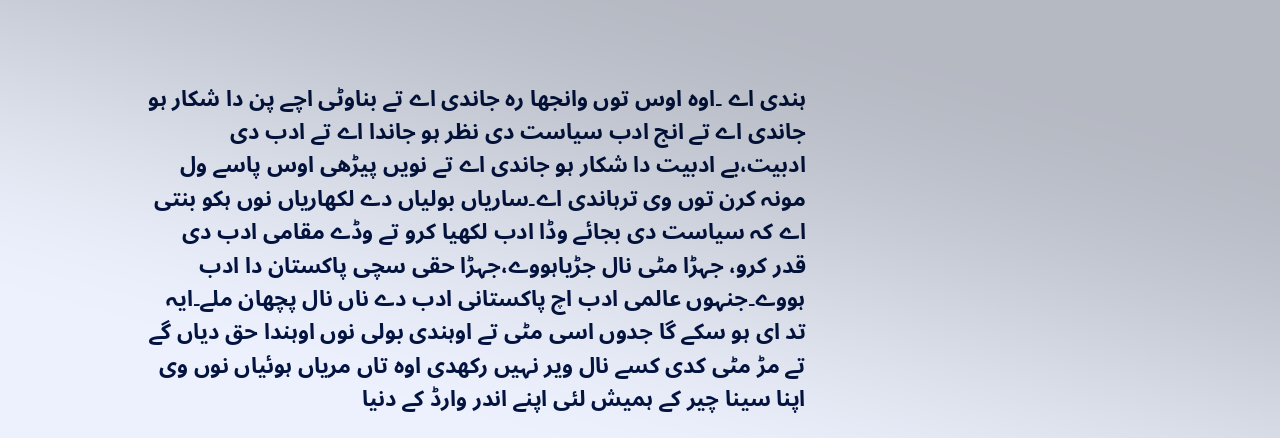ہندی اے ۔اوہ اوس توں وانجھا رہ جاندی اے تے بناوٹی اچے پن دا شکار ہو جاندی اے تے انج ادب سیاست دی نظر ہو جاندا اے تے ادب دی ادبیت،بے ادبیت دا شکار ہو جاندی اے تے نویں پیڑھی اوس پاسے ول مونہ کرن توں وی ترہاندی اے۔ساریاں بولیاں دے لکھاریاں نوں ہکو بنتی اے کہ سیاست دی بجائے وڈا ادب لکھیا کرو تے وڈے مقامی ادب دی قدر کرو، جہڑا مٹی نال جڑیاہووے،جہڑا حقی سچی پاکستان دا ادب ہووے۔جنہوں عالمی ادب اچ پاکستانی ادب دے ناں نال پچھان ملے۔ایہ تد ای ہو سکے گا جدوں اسی مٹی تے اوہندی بولی نوں اوہندا حق دیاں گے تے مڑ مٹی کدی کسے نال ویر نہیں رکھدی اوہ تاں مریاں ہوئیاں نوں وی اپنا سینا چیر کے ہمیش لئی اپنے اندر وارڈ کے دنیا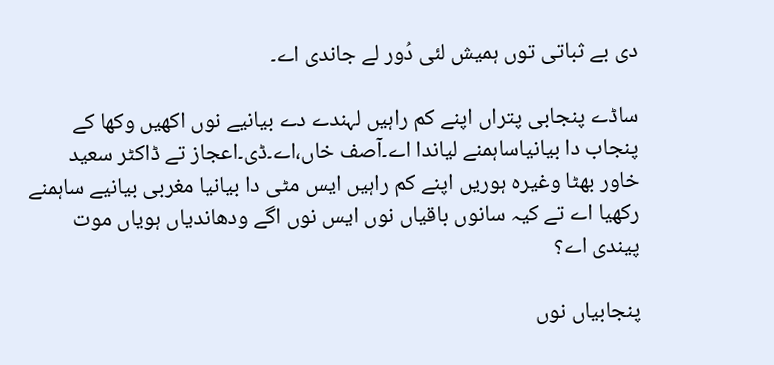دی بے ثباتی توں ہمیش لئی دُور لے جاندی اے۔

ساڈے پنجابی پتراں اپنے کم راہیں لہندے دے بیانیے نوں اکھیں وکھا کے پنجاب دا بیانیاساہمنے لیاندا اے۔آصف خاں،اے۔ڈی۔اعجاز تے ڈاکٹر سعید خاور بھٹا وغیرہ ہوریں اپنے کم راہیں ایس مٹی دا بیانیا مغربی بیانیے ساہمنے رکھیا اے تے کیہ سانوں باقیاں نوں ایس نوں اگے ودھاندیاں ہویاں موت پیندی اے؟

پنجابیاں نوں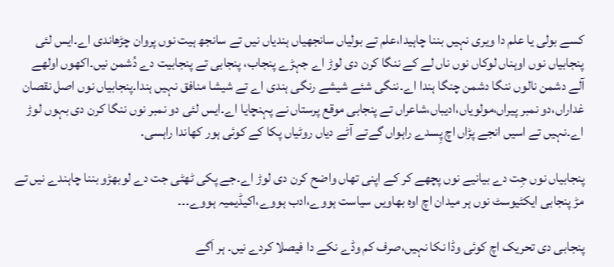کسے بولی یا علم دا ویری نہیں بننا چاہیدا،علم تے بولیاں سانجھیاں ہندیاں نیں تے سانجھ ہیت نوں پروان چڑھاندی اے۔ایس لئی پنجابیاں نوں اوہناں لوکاں نوں ناں لے کے ننگا کرن دی لوڑ اے جہڑے پنجاب، پنجابی تے پنجابیت دے دُشمن نیں۔اکھوں اولھے آلے دشمن نالوں ننگا دشمن چنگا ہندا اے۔ننگی شئے شیشے رنگی ہندی اے تے شیشا منافق نہیں ہندا۔پنجابیاں نوں اصل نقصان غداراں،دو نمبر پیراں،مولویاں،ادیباں،شاعراں تے پنجابی موقع پرستاں نے پہنچایا اے۔ایس لئی دو نمبر نوں ننگا کرن دی بہوں لوڑ اے۔نہیں تے اسیں انجے پڑاں اچ پِسدے راہواں گےتے آٹے دیاں روٹیاں پکا کے کوئی ہور کھاندا راہسی.

پنجابیاں نوں جِت دے بیانیے نوں پچھے کر کے اپنی تھاں واضح کرن دی لوڑ اے۔جے پکی ٹھٹی جت دے لوبھڑو بننا چاہندے نیں تے مڑ پنجابی ایکٹیوسٹ نوں ہر میدان اچ اوہ بھاویں سیاست ہووے،ادب ہووے،اکیڈیمیہ ہووے۔۔۔

پنجابی دی تحریک اچ کوئی وڈا نکا نہیں،صرف کم وڈے نکے دا فیصلا کردے نیں۔ ہر اَگے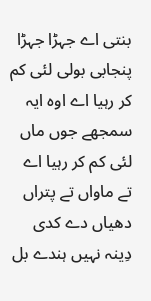بنتی اے جہڑا جہڑا پنجابی بولی لئی کم کر رہیا اے اوہ ایہ سمجھے جوں ماں لئی کم کر رہیا اے تے ماواں تے پتراں دھیاں دے کدی دِینہ نہیں ہندے بل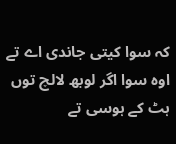کہ سوا کیتی جاندی اے تے اوہ سوا اگر لوبھ لالچ توں ہٹ کے ہوسی تے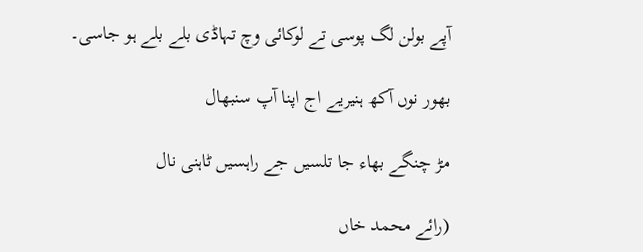آپے بولن لگ پوسی تے لوکائی وچ تہاڈی بلے بلے ہو جاسی۔

بھور نوں آکھ ہنیریے اج اپنا آپ سنبھال

مڑ چنگے بھاء جا تلسیں جے راہسیں ٹاہنی نال

(رائے محمد خاں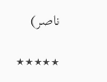ناصر)

٭٭٭٭٭